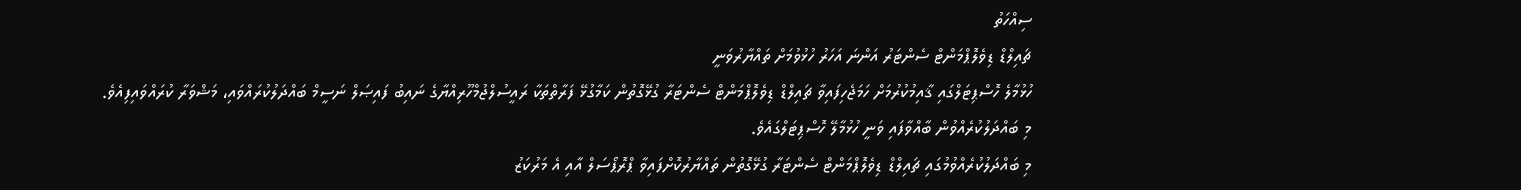ސިއްހަތު
ޗައިލްޑް ޑިވެލޮޕްމަންޓް ސެންޓަރު އަންނަ އަހަރު ހުޅުވުމަށް ތައްޔާރުވަނީ
ހުޅުމާލެ ހޮސްޕިޓަލްގައި ޤާއިމުކުރުމަށް ހަމަޖެހިފައިވާ ޗައިލްޑް ޑިވެލޮޕްމަންޓް ސެންޓަރާ ގުޅޭގޮތުން ކަމާގުޅޭ ފަރާތްތަކާ ރައީސުލްޖުމްހޫރިއްޔާގެ ނައިބު ފައިޞަލް ނަސީމް ބައްދަލުކުރައްވައި، މަޝްވަރާ ކުރައްވައިފިއެވެ.
މި ބައްދަލުކުރެއްވުން ބާއްވާފައި ވަނީ ހުޅުމާލޭ ހޮސްޕިޓަލްގައެވެ.
މި ބައްދަލުކުރެއްވުމުގައި ޗައިލްޑް ޑިވެލޮޕްމަންޓް ސެންޓަރާ ގުޅޭގޮތުން ތައްޔާރުކޮށްފައިވާ ޕްރޮޕޯސަލް އާއި އެ މަރުކަޒު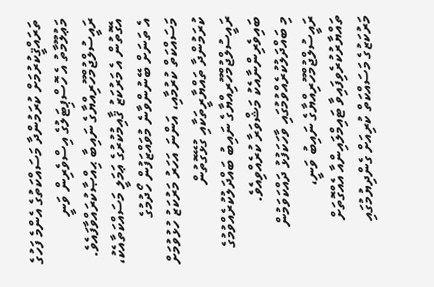ތަރައްޤީކުރުމަށް ކުރަމުންދާ މަސައްކަތުގެ އެންމެ ފަހުގެ މަޢުލޫމާތު އެ ހޮސްޕިޓަލުގެ އިސްވެރިން ވަނީ ރައީސުލްޖުމްހޫރިއްޔާގެ ނައިބާ ޙިއްޞާކުރައްވާފައެވެ. އެގޮތުން އެ މަރުކަޒު ޤާއިމުކުރުގެ ޢަމަލީ މަސައްކަތާއެކު، އެ ތަނަށް ބޭނުންވާނެ މުވައްޒަފުން ހޯދުމުގެ މަސައްކަތް ކުރުމާއި، އަންނަ އަހަރު މަރުކަޒު ހުޅުވުމަށް ކުރަމުންދާ ތައްޔާރީތަކާއި ގުޅޭގޮތުން ރައީސުލްޖުމްހޫރިއްޔާގެ ނައިބު ބައްދަލުކުރެއްވުމުގެ ބައިވެރިންނާއެކު މަޝްވަރާ ކުރެއްވިއެވެ.
މި ބައްދަލުކުރެއްވުމުގައި ވާހަކަފުޅު ދައްކަވަމުން ރައީސުލްޖުމްހޫރިއްޔާގެ ނައިބު ވަނީ، ތައްޔާރުކުރެވިފައިވާ ޓައިމްލައިންއާ އެއްގޮތަށް މަރުކަޒުގެ މަސައްކަތް ކުރިއަށް ގެންދިޔުމުގައި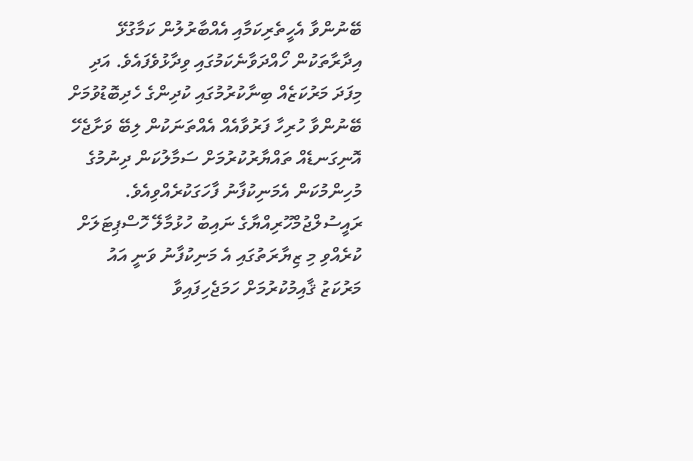ބޭނުންވާ އެހީތެރިކަމާއި އެއްބާރުލުން ކަމާގުޅޭ އިދާރާތަކުން ހޯއްދަވާނެކަމުގައި ވިދާޅުވެފައެވެ. އަދި މިފަދަ މަރުކަޒެއް ބިނާކުރުމުގައި ކުދިންގެ ހެދިބޮޑުވުމަށް ބޭނުންވާ ހުރިހާ ފަރުވާއެއް އެއްތަނަކުން ލިބޭ ވަށާޖެހޭ އޮނިގަނޑެއް ތައްޔާރުކުރުމަށް ސަމާލުކަން ދިނުމުގެ މުހިންމުކަން އެމަނިކުފާނު ފާހަގަކުރެއްވިއެވެ.
ރައީސުލްޖުމްހޫރިއްޔާގެ ނައިބު ހުޅުމާލޭ ހޮސްޕިޓަލަށް ކުރެއްވި މި ޒިޔާރަތުގައި އެ މަނިކުފާނު ވަނީ އައު މަރުކަޒު ޤާއިމުކުރުމަށް ހަމަޖެހިފައިވާ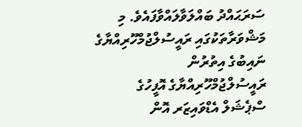ސަރަޙައްދު ބައްލަވާލައްވާފައެވެ. މި މަޝްވަރާތަކުގައި ރައީސުލްޖުމްހޫރިއްޔާގެ ނައިބުގެ އިތުރުން ރައީސުލްޖުމްހޫރިއްޔާގެ އޮފީހުގެ ސްޕެޝަލް އެޑްވައިޒަރ އޮން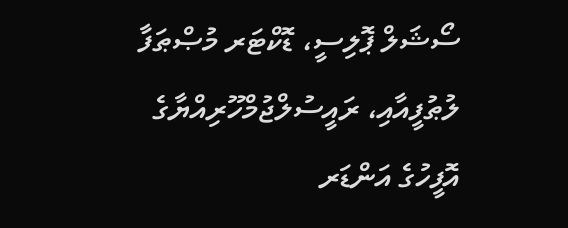ސޯޝަލް ޕޮލިސީ، ޑޮކްޓަރ މުޞްޠަފާ ލުޠުފީއާއި، ރައީސުލްޖުމްހޫރިއްޔާގެ އޮފީހުގެ އަންޑަރ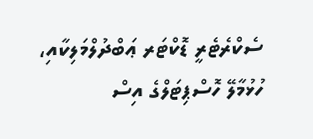ސެކްރެޓެރީ ޑޮކްޓަރ ޢަބްދުލްމަލިކާއި، ހުޅުމާލޭ ހޮސްޕިޓަލްގެ އިސް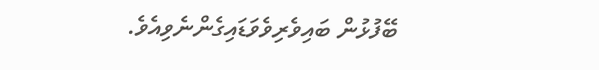ބޭފުޅުން ބައިވެރިވެވަޑައިގެންނެވިއެވެ.